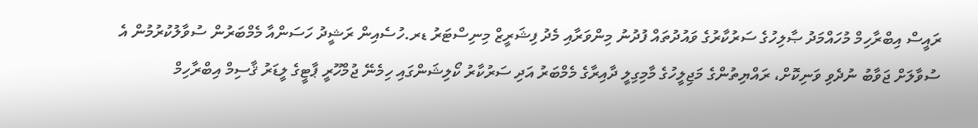ރައީސް އިބްރާހިމް މުހައްމަދު ޞާލިހުގެ ސަރުކާރުގެ ވައުދުތައް ފުދުނު މިންވަރާއި މެދު ފިޝަރީޒް މިނިސްޓަރު ޑރ.ހުސެއިން ރަޝީދު ހަސަންއާ މެމްބަރުން ސުވާލުކުރުމުން އެ ސުވާލަށް ޖަވާބު ނުދެވި ވަނިކޮށް، ރައްޔިތުންގެ މަޖިލީހުގެ މާމިގިލީ ދާއިރާގެ މެމްބަރު އަދި ސަރުކާރު ކޯލިޝަންގައި ހިމެނޭ ޖުމްހޫރީ ޕާޓީގެ ލީޑަރު ޤާސިމް އިބްރާހިމް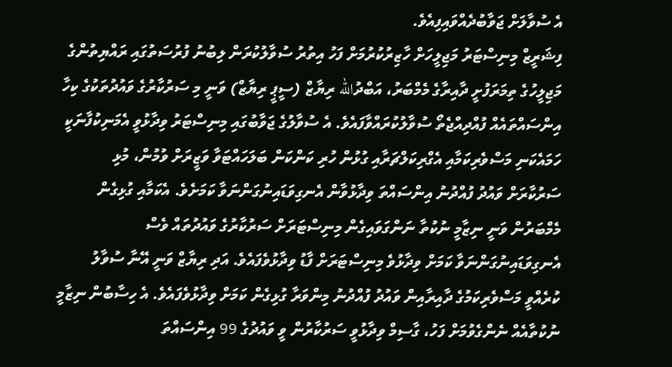އެ ސުވާލަށް ޖަވާބުދެއްވައިފިއެވެ.
ފިޝަރީޒް މިނިސްޓަރު މަޖިލީހަށް ހާޒިރުކުރުމަށް ފަހު އިތުރު ސުވާލުކުރަން ލިބުނު ފުރުސަތުގައި ރައްޔިތުންގެ މަޖިލީހުގެ ތިމަރަފުށީ ދާއިރާގެ މެމްބަރު، އަބްދުالله ރިޔާޒް (ސީޕީ ރިޔާޒް) ވަނީ މި ސަރުކާރުގެ ވައުދުތަކުގެ ކިހާ އިންސައްތައެއް ފުއްދިއްޖެތޯ ސުވާލުކުރައްވާފައެވެ. އެ ސުވާލުގެ ޖަވާބުގައި މިނިސްޓަރު ވިދާޅުވީ އެމަނިކުފާނަކީ ހަމައެކަނި މަސްވެރިކަމާއި އެގްރިކަލްޗަރާއި ގުޅުން ހުރި ކަންކަން ބަލަހައްޓަވާ ވަޒީރަށް ވުމުން، މުޅި ސަރުކާރަށް ވައުދު ފުއްދުނު އިންސައްތަ ވިދާޅުވާން އެނގިވަޑައިނުގަންނަވާ ކަމަށެވެ. އެކަމާއި ގުޅިގެން މެމްބަރުން ވަނީ ނިޒާމީ ނުކުތާ ނަންގަވައިގެން މިނިސްޓަރަށް ސަރުކާރުގެ ވައުދުތައް ވެސް އެނގިވަޑައިނުގަންނަވާ ކަމަށް ވިދާޅުވެ މިނިސްޓަރަށް ފާޑު ވިދާޅުވެފައެވެ. އަދި ރިޔާޒް ވަނީ އޭނާ ސުވާލު ކުރެއްވީ މަސްވެރިކަމުގެ ދާއިރާއިން ވައުދު ފުއްދުނު މިންވަރާ ގުޅިގެން ކަމަށް ވިދާޅުވެފައެވެ. އެ ހިސާބުން ނިޒާމީ ނުކުތާއެއް ނެންގެވުމަށް ފަހު، ގާސިމް ވިދާޅުވީ ސަރުކާރުން ވީ ވައުދުގެ 99 އިންސައްތަ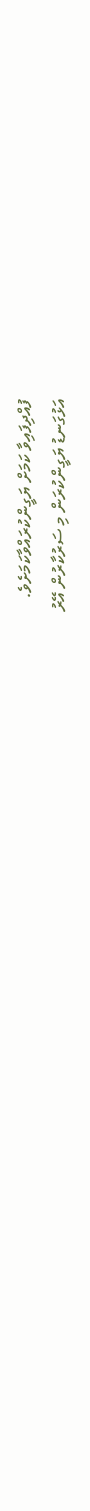ފުއްދިފައިވާ ކަމަށް ޔަގީންކުރައްވާކަމަށެވެ.
އަޅުގަނޑު ޔަގީންކުރަން މި ސަރުކާރުން އޭރު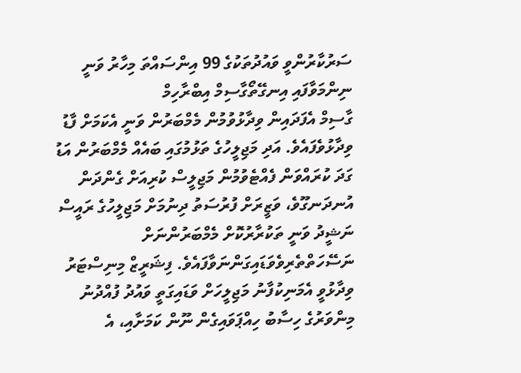ސަރުކާރުންވީ ވައުދުތަކުގެ 99 އިންސައްތަ މިހާރު ވަނީ ނިންމަވާފައި އިނގޭތޯގާސިމް އިބްރާހިމް
ގާސިމް އެފަދައިން ވިދާޅުވުމުން މެމްބަރުން ވަނީ އެކަމަށް ފާޑު ވިދާޅުވެފައެވެ. އަދި މަޖިލީހުގެ ތަޅުމުގައި ބައެއް މެމްބަރުން އަޑު ގަދަ ކުރައްވަން ފެއްޓެވުމުން މަޖިލީސް ކުރިއަށް ގެންދަން އުނދަނގޫވެ، ވަޒީރަށް ފުރުސަތު ދިނުމަށް މަޖިލީހުގެ ރައީސް ނަޝީދު ވަނީ ތަކުރާރުކޮށް މެމްބަރުންނަށް ނަސޭހަތްތެރިވެވަޑައިގަންނަވާފައެވެ. ފިޝަރީޒް މިނިސްޓަރު ވިދާޅުވީ އެމަނިކުފާނު މަޖިލީހަށް ވަޑައިގަތީ ވައުދު ފުއްދުނު މިންވަރުގެ ހިސާބު ހިއްޕަވައިގެން ނޫން ކަމަށާއި، އެ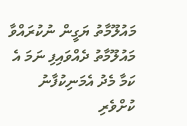މައުލޫމާތު ޔަގީން ނުކުރައްވާ މައުލޫމާތު ދެއްވައިފި ނަމަ އެ ކަމާ މެދު އެމަނިކުފާނު ކުށްވެރި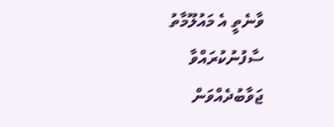ވާނެތީ އެ މައުލޫމާތު ސާފުނުކުރައްވާ ޖަވާބުދެއްވަން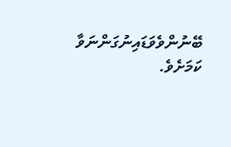ބޭނުންވެވަޑައިނުގަންނަވާ ކަމަށެވެ.